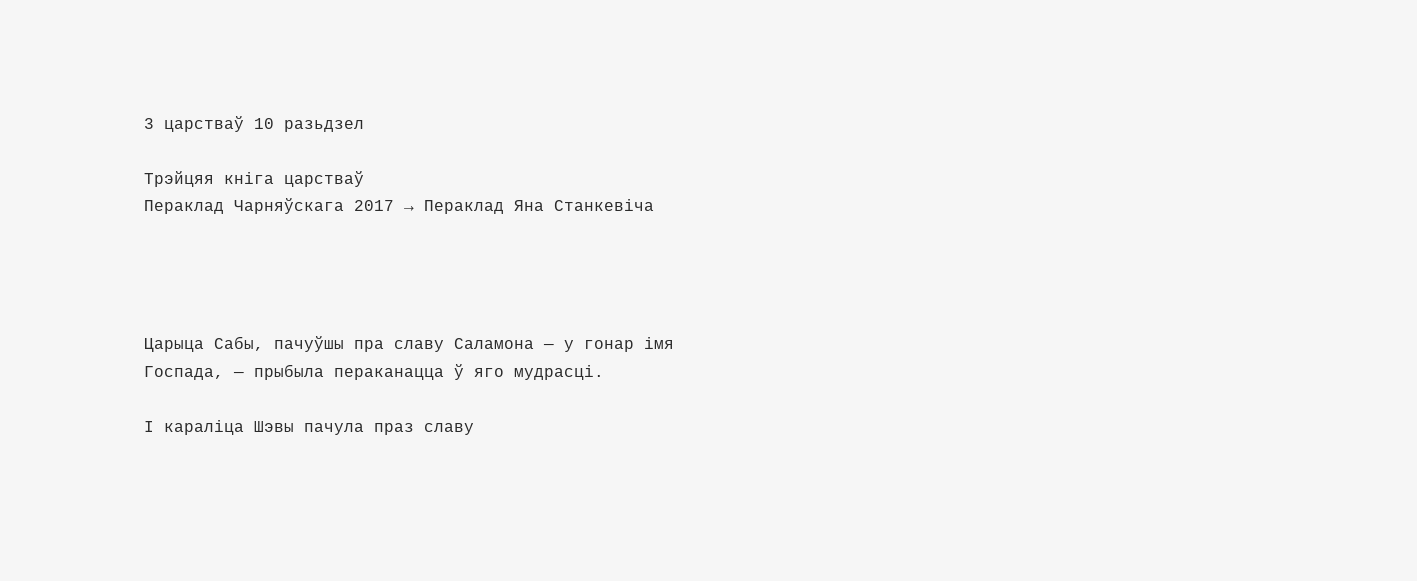3 царстваў 10 разьдзел

Трэйцяя кніга царстваў
Пераклад Чарняўскага 2017 → Пераклад Яна Станкевіча




Царыца Сабы, пачуўшы пра славу Саламона — у гонар імя Госпада, — прыбыла пераканацца ў яго мудрасці.

І караліца Шэвы пачула праз славу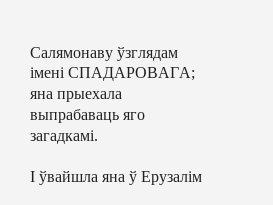Салямонаву ўзглядам імені СПАДАРОВАГА; яна прыехала выпрабаваць яго загадкамі.

І ўвайшла яна ў Ерузалім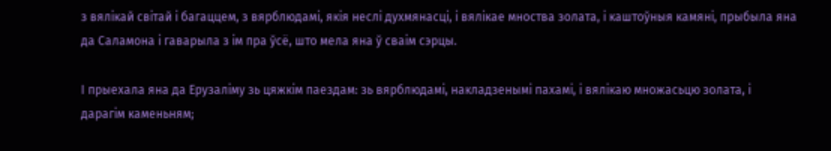з вялікай світай і багаццем, з вярблюдамі, якія неслі духмянасці, і вялікае мноства золата, і каштоўныя камяні, прыбыла яна да Саламона і гаварыла з ім пра ўсё, што мела яна ў сваім сэрцы.

І прыехала яна да Ерузаліму зь цяжкім паездам: зь вярблюдамі, накладзенымі пахамі, і вялікаю множасьцю золата, і дарагім каменьням;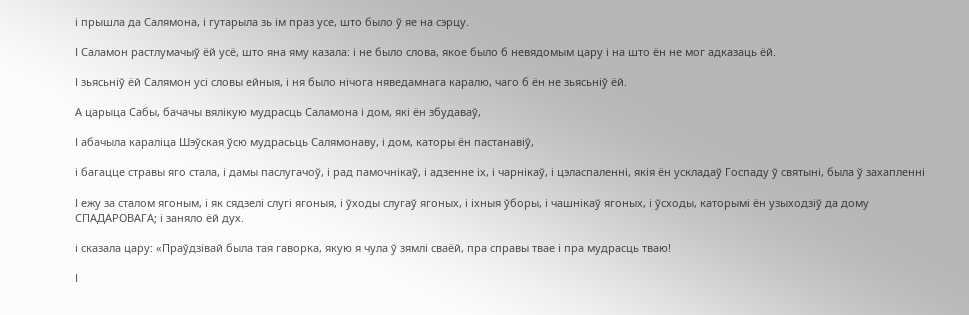і прышла да Салямона, і гутарыла зь ім праз усе, што было ў яе на сэрцу.

І Саламон растлумачыў ёй усё, што яна яму казала: і не было слова, якое было б невядомым цару і на што ён не мог адказаць ёй.

І зьясьніў ёй Салямон усі словы ейныя, і ня было нічога няведамнага каралю, чаго б ён не зьясьніў ёй.

А царыца Сабы, бачачы вялікую мудрасць Саламона і дом, які ён збудаваў,

І абачыла караліца Шэўская ўсю мудрасьць Салямонаву, і дом, каторы ён пастанавіў,

і багацце стравы яго стала, і дамы паслугачоў, і рад памочнікаў, і адзенне іх, і чарнікаў, і цэласпаленні, якія ён ускладаў Госпаду ў святыні, была ў захапленні

І ежу за сталом ягоным, і як сядзелі слугі ягоныя, і ўходы слугаў ягоных, і іхныя ўборы, і чашнікаў ягоных, і ўсходы, каторымі ён узыходзіў да дому СПАДАРОВАГА; і заняло ёй дух.

і сказала цару: «Праўдзівай была тая гаворка, якую я чула ў зямлі сваёй, пра справы твае і пра мудрасць тваю!

І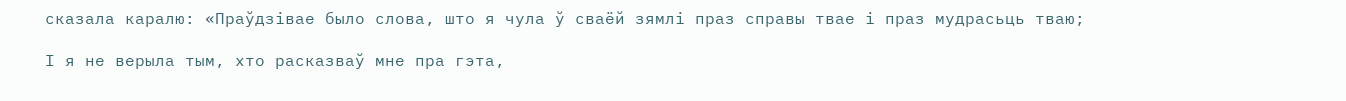сказала каралю: «Праўдзівае было слова, што я чула ў сваёй зямлі праз справы твае і праз мудрасьць тваю;

І я не верыла тым, хто расказваў мне пра гэта,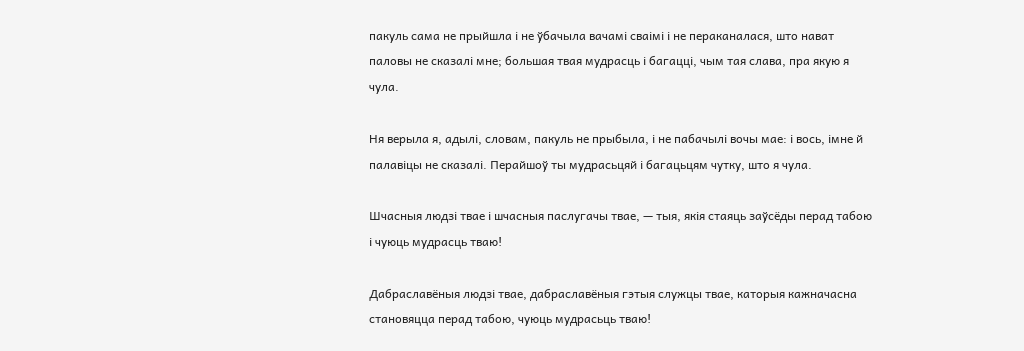пакуль сама не прыйшла і не ўбачыла вачамі сваімі і не пераканалася, што нават паловы не сказалі мне; большая твая мудрасць і багацці, чым тая слава, пра якую я чула.

Ня верыла я, адылі, словам, пакуль не прыбыла, і не пабачылі вочы мае: і вось, імне й палавіцы не сказалі. Перайшоў ты мудрасьцяй і багацьцям чутку, што я чула.

Шчасныя людзі твае і шчасныя паслугачы твае, — тыя, якія стаяць заўсёды перад табою і чуюць мудрасць тваю!

Дабраславёныя людзі твае, дабраславёныя гэтыя служцы твае, каторыя кажначасна становяцца перад табою, чуюць мудрасьць тваю!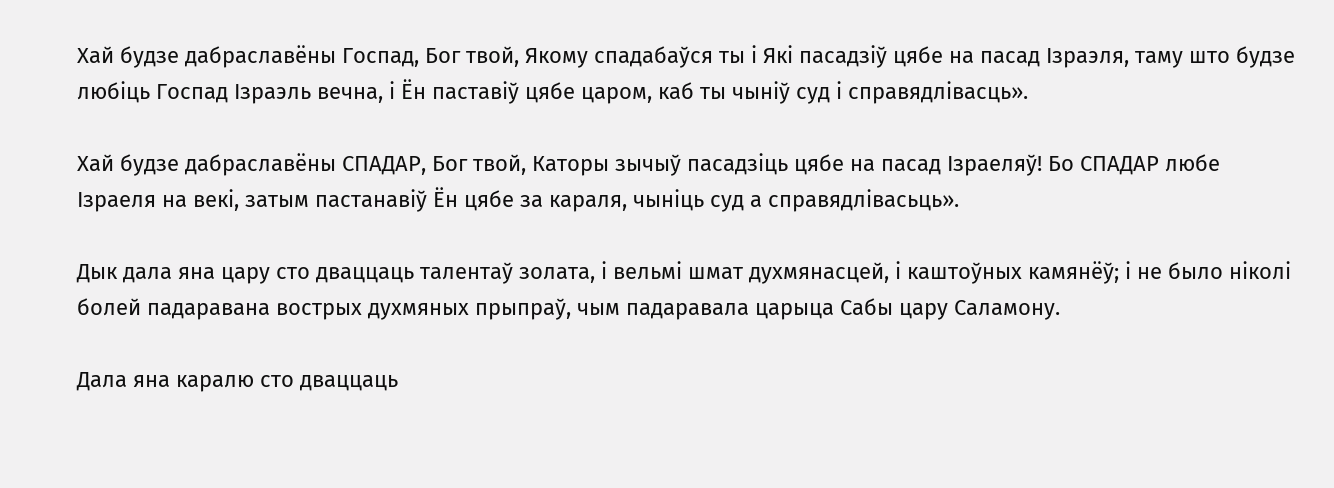Хай будзе дабраславёны Госпад, Бог твой, Якому спадабаўся ты і Які пасадзіў цябе на пасад Ізраэля, таму што будзе любіць Госпад Ізраэль вечна, і Ён паставіў цябе царом, каб ты чыніў суд і справядлівасць».

Хай будзе дабраславёны СПАДАР, Бог твой, Каторы зычыў пасадзіць цябе на пасад Ізраеляў! Бо СПАДАР любе Ізраеля на векі, затым пастанавіў Ён цябе за караля, чыніць суд а справядлівасьць».

Дык дала яна цару сто дваццаць талентаў золата, і вельмі шмат духмянасцей, і каштоўных камянёў; і не было ніколі болей падаравана вострых духмяных прыпраў, чым падаравала царыца Сабы цару Саламону.

Дала яна каралю сто дваццаць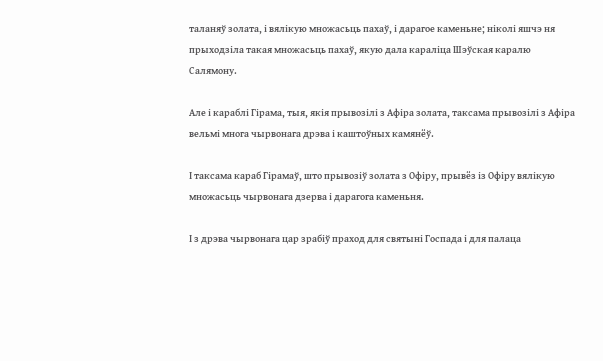таланяў золата, і вялікую множасьць пахаў, і дарагое каменьне; ніколі яшчэ ня прыходзіла такая множасьць пахаў, якую дала караліца Шэўская каралю Салямону.

Але і караблі Гірама, тыя, якія прывозілі з Афіра золата, таксама прывозілі з Афіра вельмі многа чырвонага дрэва і каштоўных камянёў.

І таксама караб Гірамаў, што прывозіў золата з Офіру, прывёз із Офіру вялікую множасьць чырвонага дзерва і дарагога каменьня.

І з дрэва чырвонага цар зрабіў праход для святыні Госпада і для палаца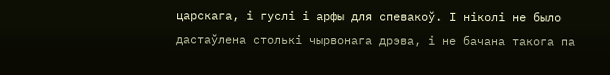царскага, і гуслі і арфы для спевакоў. І ніколі не было дастаўлена столькі чырвонага дрэва, і не бачана такога па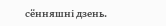сённяшні дзень.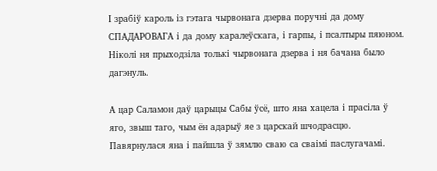І зрабіў кароль із гэтага чырвонага дзерва поручні да дому СПАДАРОВАГА і да дому каралеўскага, і гарпы, і псалтыры пяюном. Ніколі ня прыходзіла толькі чырвонага дзерва і ня бачана было дагэнуль.

А цар Саламон даў царыцы Сабы ўсё, што яна хацела і прасіла ў яго, звыш таго, чым ён адарыў яе з царскай шчодрасцю. Павярнулася яна і пайшла ў зямлю сваю са сваімі паслугачамі.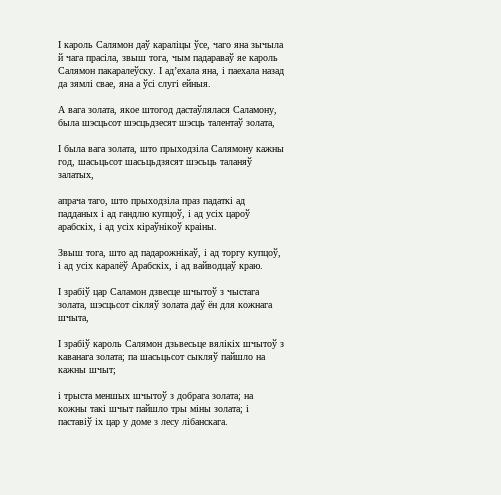І кароль Салямон даў караліцы ўсе, чаго яна зычыла й чага прасіла, звыш тога, чым падараваў яе кароль Салямон пакаралеўску. І ад’ехала яна, і паехала назад да зямлі свае, яна а ўсі слугі ейныя.

А вага золата, якое штогод дастаўлялася Саламону, была шэсцьсот шэсцьдзесят шэсць талентаў золата,

І была вага золата, што прыходзіла Салямону кажны год, шасьцьсот шасьцьдзясят шэсьць таланяў залатых,

апрача таго, што прыходзіла праз падаткі ад падданых і ад гандлю купцоў, і ад усіх цароў арабскіх, і ад усіх кіраўнікоў краіны.

Звыш тога, што ад падарожнікаў, і ад торгу купцоў, і ад усіх каралёў Арабскіх, і ад вайводцаў краю.

І зрабіў цар Саламон дзвесце шчытоў з чыстага золата, шэсцьсот сікляў золата даў ён для кожнага шчыта,

І зрабіў кароль Салямон дзьвесьце вялікіх шчытоў з каванага золата; па шасьцьсот сыкляў пайшло на кажны шчыт;

і трыста меншых шчытоў з добрага золата; на кожны такі шчыт пайшло тры міны золата; і паставіў іх цар у доме з лесу лібанскага.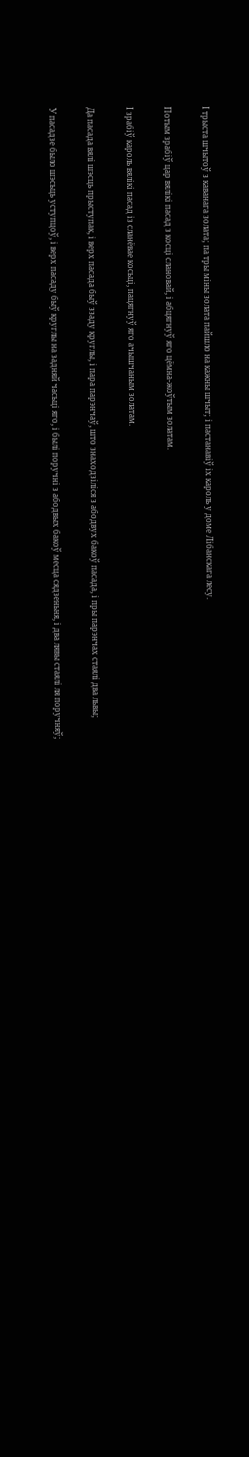І трыста шчытоў з каванага золата; па тры міны золата пайшло на кажны шчыт; і пастанавіў іх кароль у доме Лібанскага лесу.

Потым зрабіў цар вялікі пасад з косці слановай, і абцягнуў яго цёмна-жоўтым золатам.

І зрабіў кароль вялікі пасад із сланёвае косьці, пацягнуў яго ачышчаным золатам.

Да пасада вялі шэсць прыступак, і верх пасада быў ззаду круглы, і пара парэнчаў, што знаходзіліся з абодвух бакоў пасада, і пры парэнчах стаялі два львы;

У пасадзе было шэсьць уступцоў, і верх пасаду быў круглы на задняй часьці яго, і былі поручні з абодвых бакоў месца сядзеньня, і два лявы стаялі ля поручняў;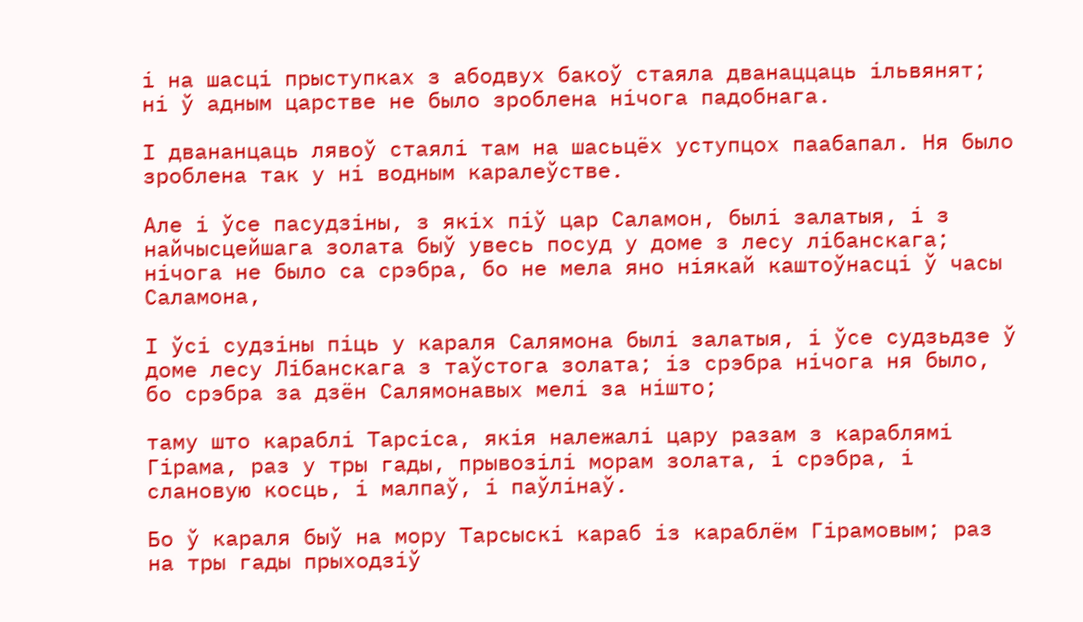і на шасці прыступках з абодвух бакоў стаяла дванаццаць ільвянят; ні ў адным царстве не было зроблена нічога падобнага.

І двананцаць лявоў стаялі там на шасьцёх уступцох паабапал. Ня было зроблена так у ні водным каралеўстве.

Але і ўсе пасудзіны, з якіх піў цар Саламон, былі залатыя, і з найчысцейшага золата быў увесь посуд у доме з лесу лібанскага; нічога не было са срэбра, бо не мела яно ніякай каштоўнасці ў часы Саламона,

І ўсі судзіны піць у караля Салямона былі залатыя, і ўсе судзьдзе ў доме лесу Лібанскага з таўстога золата; із срэбра нічога ня было, бо срэбра за дзён Салямонавых мелі за нішто;

таму што караблі Тарсіса, якія належалі цару разам з караблямі Гірама, раз у тры гады, прывозілі морам золата, і срэбра, і слановую косць, і малпаў, і паўлінаў.

Бо ў караля быў на мору Тарсыскі караб із караблём Гірамовым; раз на тры гады прыходзіў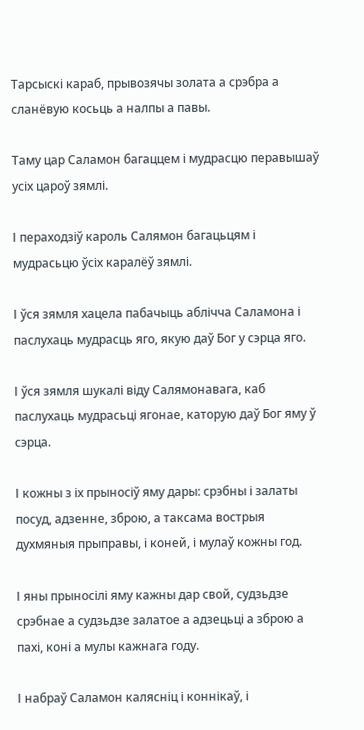Тарсыскі караб, прывозячы золата а срэбра а сланёвую косьць а налпы а павы.

Таму цар Саламон багаццем і мудрасцю перавышаў усіх цароў зямлі.

І пераходзіў кароль Салямон багацьцям і мудрасьцю ўсіх каралёў зямлі.

І ўся зямля хацела пабачыць аблічча Саламона і паслухаць мудрасць яго, якую даў Бог у сэрца яго.

І ўся зямля шукалі віду Салямонавага, каб паслухаць мудрасьці ягонае, каторую даў Бог яму ў сэрца.

І кожны з іх прыносіў яму дары: срэбны і залаты посуд, адзенне, зброю, а таксама вострыя духмяныя прыправы, і коней, і мулаў кожны год.

І яны прыносілі яму кажны дар свой, судзьдзе срэбнае а судзьдзе залатое а адзецьці а зброю а пахі, коні а мулы кажнага году.

І набраў Саламон калясніц і коннікаў, і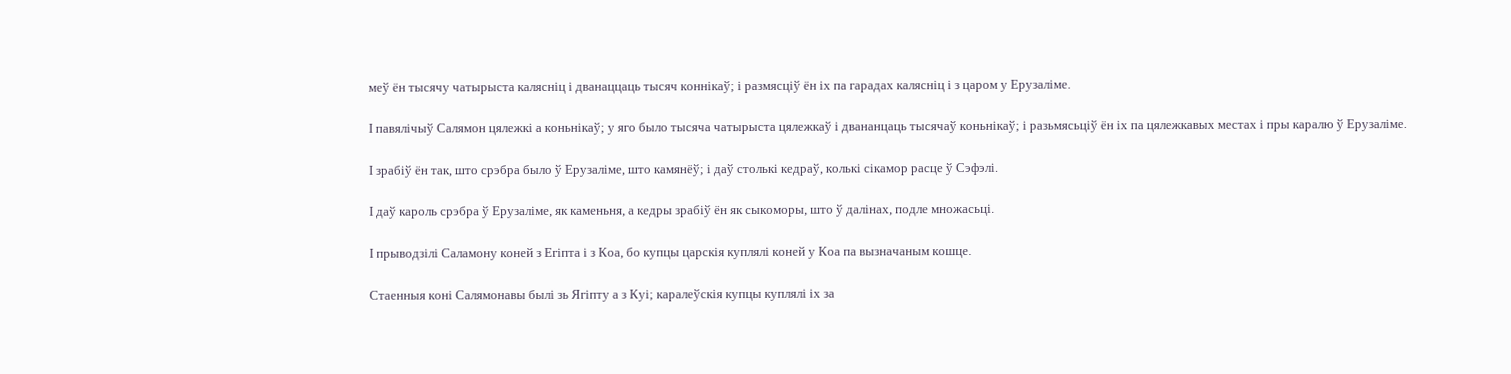меў ён тысячу чатырыста калясніц і дванаццаць тысяч коннікаў; і размясціў ён іх па гарадах калясніц і з царом у Ерузаліме.

І павялічыў Салямон цялежкі а коньнікаў; у яго было тысяча чатырыста цялежкаў і двананцаць тысячаў коньнікаў; і разьмясьціў ён іх па цялежкавых местах і пры каралю ў Ерузаліме.

І зрабіў ён так, што срэбра было ў Ерузаліме, што камянёў; і даў столькі кедраў, колькі сікамор расце ў Сэфэлі.

І даў кароль срэбра ў Ерузаліме, як каменьня, а кедры зрабіў ён як сыкоморы, што ў далінах, подле множасьці.

І прыводзілі Саламону коней з Егіпта і з Коа, бо купцы царскія куплялі коней у Коа па вызначаным кошце.

Стаенныя коні Салямонавы былі зь Ягіпту а з Куі; каралеўскія купцы куплялі іх за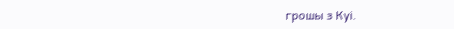грошы з Куі.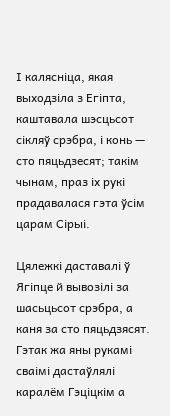І калясніца, якая выходзіла з Егіпта, каштавала шэсцьсот сікляў срэбра, і конь — сто пяцьдзесят; такім чынам, праз іх рукі прадавалася гэта ўсім царам Сірыі.

Цялежкі даставалі ў Ягіпце й вывозілі за шасьцьсот срэбра, а каня за сто пяцьдзясят. Гэтак жа яны рукамі сваімі дастаўлялі каралём Гэціцкім а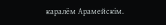каралём Арамейскім.